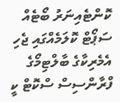ކޮންޓެއިނަރު ބޯޓެއް ސަޕޯޓް ކޮލަމެއްގައި ޖެހި އެމެރިކާގެ ބާލްޓިމޯގެ ފްރާންސިސް ސްކޮޓް ކީ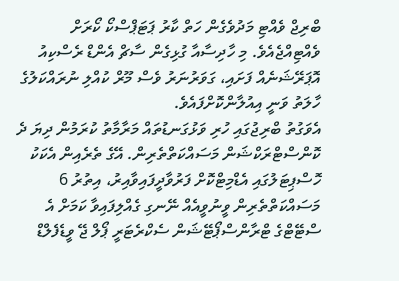ބްރިޖް ވެއްޓި މަދުވެގެން ހަތް ކާރު ޕަޓަޕްސްކޯ ކޯރަށް ވެއްޓިއްޖެއެވެ. މި ހާދިސާއާ ގުޅިގެން ސާޗް އެންޑް ރެސްކިއު އޮޕަރޭޝަނެއް ފަށައި، ގަވަރުނަރު ވެސް މޫރް ކުއްލި ނުރައްކަލުގެ ހާލަތު ވަނީ އިއުލާންކޮށްފައެވެ.
އެވަގުތު ބްރިޖުގައި ހުރި ވަޅުގަނޑުތައް މަރާމާތު ކުރަމުން ދިޔަ ދެ ކޮންސްޓްރަކްޝަން މަސައްކަތްތެރިން. އޭގެ ތެރެއިން އެކަކު ހޮސްޕިޓަލުގައި އެޑްމިޓްކޮށް ފަރުވާދީފައިވާއިރު، އިތުރު 6 މަސައްކަތްތެރިން ވީނުވީއެއް ނޭނގި ގެއްލިފައިވާ ކަމަށް އެ ސްޓޭޓްގެ ޓްރާންސްޕޯޓޭޝަން ސެކްރެޓަރީ ޕޯލް ޖޭ ވީޑެފެލްޑް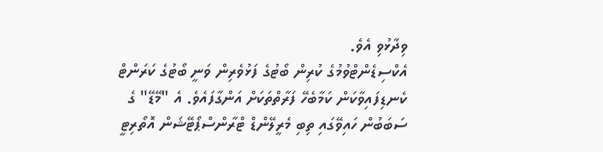ވިދާޅުވި އެވެ.
އެކްސިޑެންޓްވުމުގެ ކުރިން ބޯޓުގެ ފަޅުވެރިން ވަނީ ބޯޓުގެ ކަރަންޓް ކެނޑިފައިވާކަން ކަމާބެހޭ ފަރާތްތަކަށް އަންގާފައެވެ. އެ "މޭޑޭ" ގެ ސަބަބުން ހައިވޭގައި ތިބި މެރީލޭންޑް ޓްރާންސްޕޯޓޭޝަން އޮތޯރިޓީ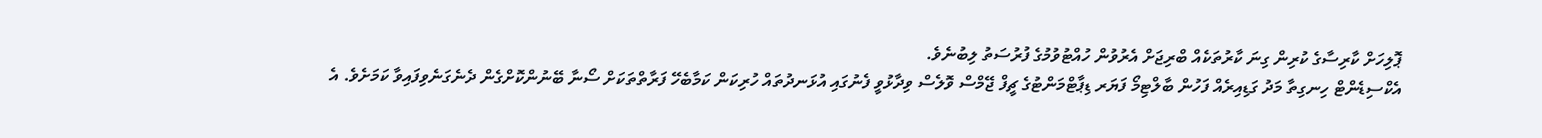ޕޮލިހަށް ކާރިސާގެ ކުރިން ގިނަ ކާރުތަކެއް ބްރިޖަށް އެރުވުން ހުއްޓުވުމުގެ ފުރުސަތު ލިބުނެވެ.
އެކްސިޑެންޓް ހިނގިތާ މަދު ގަޑިއިރެއް ފަހުން ބާލްޓިމޯ ފަޔަރ ޑިޕާޓްމަންޓުގެ ޗީފް ޖޭމްސް ވޮލެސް ވިދާޅުވީ ފެނުގައި އުޅަނދުތައް ހުރިކަން ކަމާބެހޭ ފަރާތްތަކަށް ސޯނާ ބޭނުންކޮށްގެން ދެނެގަނެވިފައިވާ ކަމަށެވެ. އެ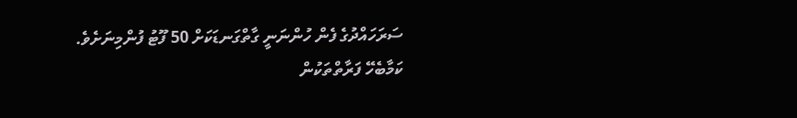ސަރަހައްދުގެ ފެން ހުންނަނީ ގާތްގަނޑަކަށް 50 ފޫޓު ފުންމިނަށެވެ.
ކަމާބެހޭ ފަރާތްތަކުން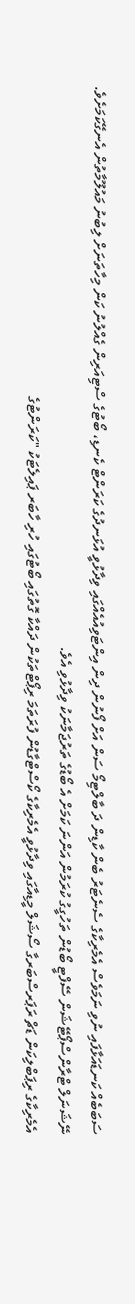ސަބަބެއް ކަނޑައަޅާފައި ނުވި ނަމަވެސް އެމެރިކާގެ ސެނެޓަރު ބެން ކާޑިން ދަ ބާލްޓިމޯ ސަން އަށް ފޯނުން ދިން އިންޓަވިއުއެއްގައި ވިދާޅުވީ އުޅަނދުގެ ކަރަންޓް ކެނޑި، ބޯޓުގެ ސްޓިއަރިން ގެއްލުނު ކަން މިހާތަނަށް ލިބުނު މައުލޫމާތުން އެނގޭކަމަށެވެ.
ނޭޝަނަލް ޓްރާންސްޕޯޓޭޝަން ސޭފްޓީ ބޯޑުން ތަހުގީގު ކުރަމުން އަންނަ ކަމަށް އެ ބޯޑުގެ ތަރުޖަމާނަކު ވިދާޅުވި އެވެ.
އެމެރިކާގެ ރިޕަބްލިކަން ޑަޗް ރަޕަރސްބަރގާ ސޯޝަލް މީޑިއާގައި ވިދާޅުވީ އެމެރިކާގެ ކޯސްޓްގާޑުން ފުރަތަމަ ރިޕޯޓްތަކުން ދައްކާ ގޮތުގައި ބޯޓުގައި ހުރި ހާބަރ ޕައިލެޓަކު "ކަރަންޓުގެ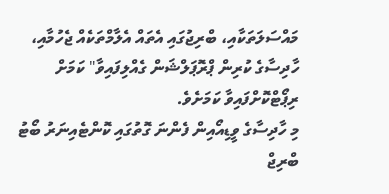މައްސަލަތަކާއި، ބްރިޖުގައި އެތައް އެލާމްތަކެއް ޖެހުމާއި، ހާދިސާގެ ކުރިން ޕްރޮޕަލްޝަން ގެއްލިފައިވާ" ކަމަށް ރިޕޯޓްކޮށްފައިވާ ކަމަށެވެ.
މި ހާދިސާގެ ވީޑިއޯއިން ފެންނަ ގޮތުގައި ކޮންޓެއިނަރު ބޯޓު ބްރިޖް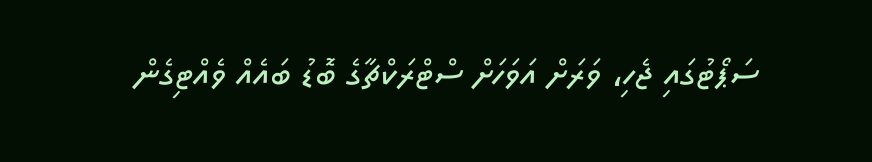ސަޕޯޓުގައި ޖެހި، ވަރަށް އަވަހަށް ސްޓްރަކްޗާގެ ބޮޑު ބައެއް ވެއްޓިގެން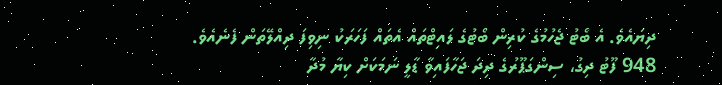ދިޔައެވެ. އެ ބޯޓު ޖެހުމުގެ ކުރިން ބޯޓުގެ ލައިޓްތައް އެތައް ފަހަރަކު ނިވިފަ ދިއްލޭތަން ފެނެއެވެ.
948 ފޫޓު ދިގު، ސިންގަޕޫރުގެ ދިދަ ޖަހާފައިވާ ޑާލީ ނަމަކަށް ކިޔާ މުދާ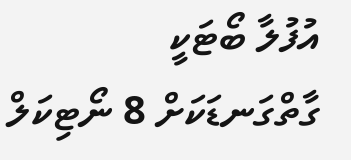އުފުލާ ބޯޓަކީ ގާތްގަނޑަކަށް 8 ނޯޓިކަލް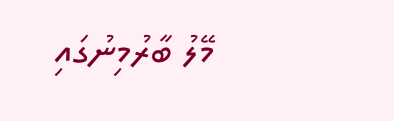މޭލު ބާރުމިނުގައި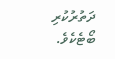ދަތުރުކުރި ބޯޓެކެވެ.